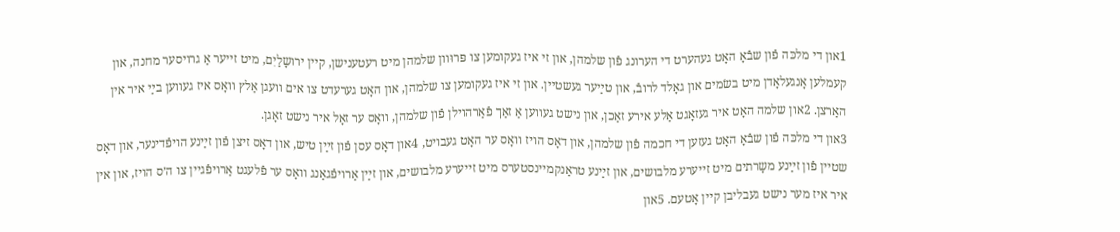1און די מלכּה פֿון שבֿאָ האָט געהערט די הערונג פֿון שלמהן, און זי איז געקומען צו פּרוּװן שלמהן מיט רעטענישן, קײן ירושָלַיִם, מיט זײער אַ גרױסער מחנה, און קעמלען אָנגעלאָדן מיט בשׂמים און גאָלד לרובֿ, און טײַער געשטײן. און זי איז געקומען צו שלמהן, און האָט גערעדט צו אים װעגן אַלץ װאָס איז געװען בײַ איר אין האַרצן. 2און שלמה האָט איר געזאָגט אַלע אירע זאַכן, און נישט געװען אַ זאַך פֿאַרהױלן פֿון שלמהן, װאָס ער זאָל איר נישט זאָגן.
3און די מלכּה פֿון שבֿאָ האָט געזען די חכמה פֿון שלמהן, און דאָס הױז װאָס ער האָט געבױט, 4און דאָס עסן פֿון זײַן טיש, און דאָס זיצן פֿון זײַנע הױפֿדינער, און דאָס שטײן פֿון זײַנע משָרתים מיט זײערע מלבושים, און זײַנע טראַנקמײנסטערס מיט זײערע מלבושים, און זײַן אַרױפֿגאַנג װאָס ער פֿלעגט אַרױפֿגײן צו ה׳ס הױז, און אין איר איז מער נישט געבליבן קײן אָטעם. 5און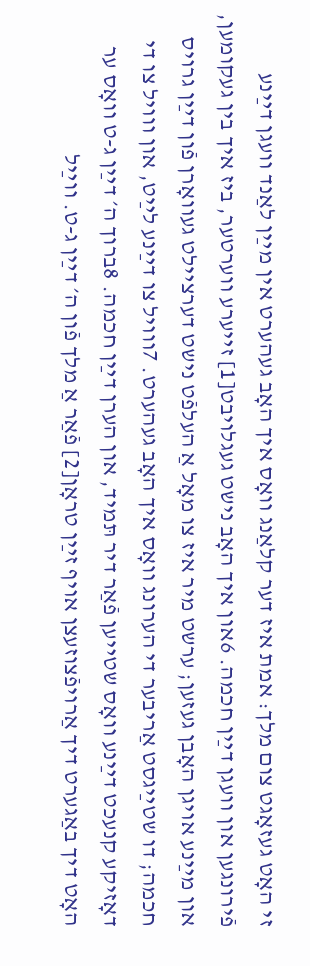זי האָט געזאָגט צום מלך: אמת איז דער קלאַנג װאָס איך האָב געהערט אין מײַן לאַנד װעגן דײַנע פֿירונגען און װעגן דײַן חכמה. 6און איך האָב נישט געגלױבט[1] זײערע װערטער, ביז איך בין געקומען, און מײַנע אױגן האָבן געזען; ערשט מיר איז צו מאָל אַ העלפֿט נישט דערצײלט געװאָרן פֿון דײַן גרױס חכמה; דו שטײַגסט אַריבער די הערונג װאָס איך האָב געהערט. 7װױל צו דײַנע לײַט, און װױל צו די דאָזיקע קנעכט דײַנע װאָס שטײען פֿאַר דיר תּמיד, און הערן דײַן חכמה. 8ברוך ה׳ דײַן ג-ט װאָס ער האָט דיך באַגערט דיך אַרױפֿצוזעצן אױף זײַן טראָן[2] פֿאַר אַ מלך פֿון ה׳ דײַן ג-ט. װײַל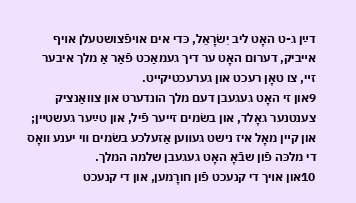דײַן ג-ט האָט ליב יִשׂרָאֵל, כּדי אים אױפֿצושטעלן אױף אײביק, דערום האָט ער דיך געמאַכט פֿאַר אַ מלך איבער זײ, צו טאָן רעכט און גערעכטיקײט.
9און זי האָט געגעבן דעם מלך הונדערט און צװאַנציק צענטנער גאָלד, און בשׂמים זײער פֿיל, און טײַער געשטײן; און קײן מאָל איז נישט געװען אַזעלכע בשׂמים װי יענע װאָס די מלכּה פֿון שבֿאָ האָט געגעבן שלמה המלך.
10און אױך די קנעכט פֿון חורָמען, און די קנעכט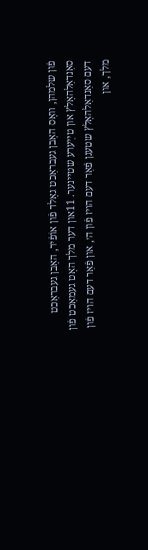פֿון שלמהן, װאָס האָבן געבראַכט גאָלד פֿון אוֹפֿיר, האָבן געבראַכט סאַנדאַלהאָלץ און טײַערע שטײנער. 11און דער מלך האָט געמאַכט פֿון דעם סאַנדאַלהאָלץ שטעגן פֿאַר דעם הױז פֿון ה׳, און פֿאַר דעם הױז פֿון מלך, און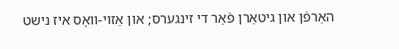האַרפֿן און גיטאַרן פֿאַר די זינגערס; און אַזױ-װאָס איז נישט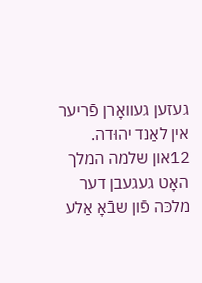געזען געװאָרן פֿריער אין לאַנד יהוּדה.
12און שלמה המלך האָט געגעבן דער מלכּה פֿון שבֿאָ אַלע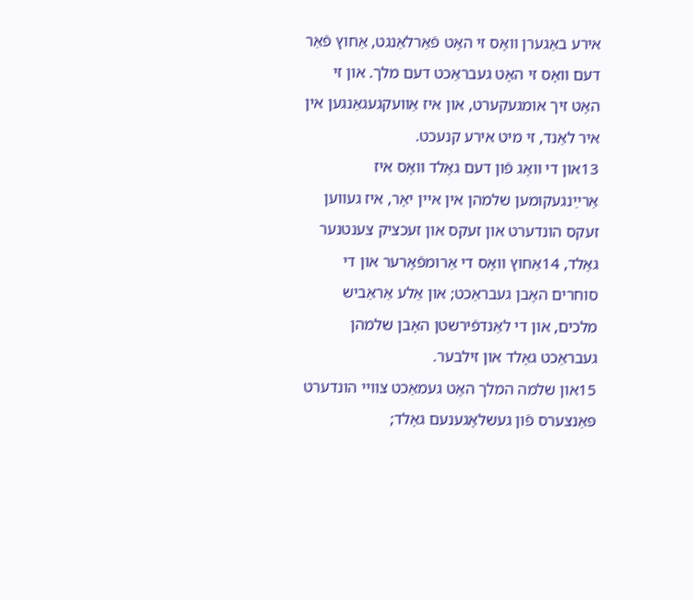אירע באַגערן װאָס זי האָט פֿאַרלאַנגט, אַחוץ פֿאַר דעם װאָס זי האָט געבראַכט דעם מלך. און זי האָט זיך אומגעקערט, און איז אַװעקגעגאַנגען אין איר לאַנד, זי מיט אירע קנעכט.
13און די װאָג פֿון דעם גאָלד װאָס איז אַרײַנגעקומען שלמהן אין אײן יאָר, איז געװען זעקס הונדערט און זעקס און זעכציק צענטנער גאָלד, 14אַחוץ װאָס די אַרומפֿאָרער און די סוחרים האָבן געבראַכט; און אַלע אַראַביש מלכים, און די לאַנדפֿירשטן האָבן שלמהן געבראַכט גאָלד און זילבער.
15און שלמה המלך האָט געמאַכט צװײ הונדערט פּאַנצערס פֿון געשלאָגענעם גאָלד;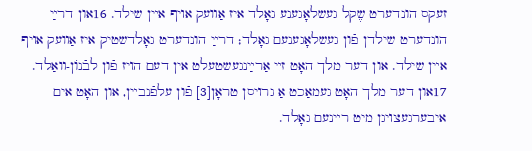זעקס הונדערט שֶקל געשלאָגענע גאָלד איז אַװעק אױף אײן שילד. 16און דרײַ הונדערט שילדן פֿון געשלאָגענעם גאָלד; דרײַ הונדערט גאָלדשטיק איז אַװעק אױף אײן שילד. און דער מלך האָט זײ אַרײַנגעשטעלט אין דעם הױז פֿון לבֿנוֹן-װאַלד.
17און דער מלך האָט געמאַכט אַ גרױסן טראָן[3] פֿון עלפֿנבײן, און האָט אים איבערגעצױגן מיט רײנעם גאָלד.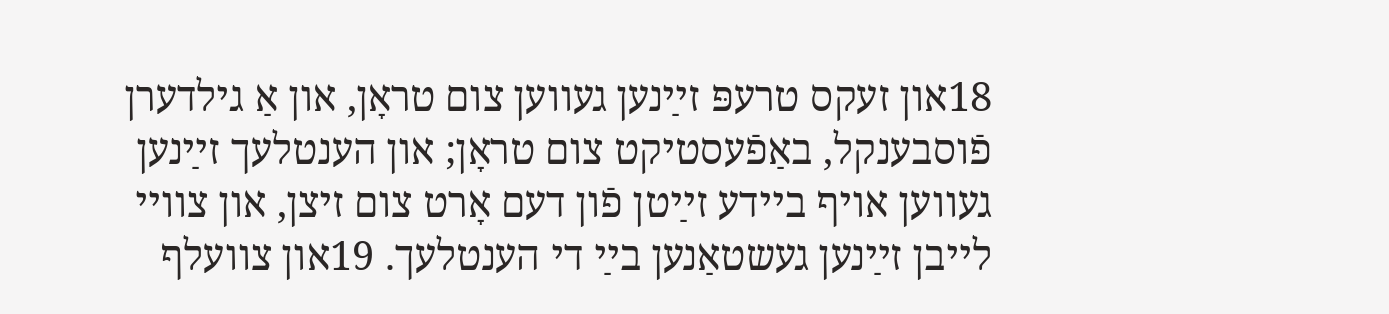18און זעקס טרעפּ זײַנען געװען צום טראָן, און אַ גילדערן פֿוסבענקל, באַפֿעסטיקט צום טראָן; און הענטלעך זײַנען געװען אױף בײדע זײַטן פֿון דעם אָרט צום זיצן, און צװײ לײבן זײַנען געשטאַנען בײַ די הענטלעך. 19און צװעלף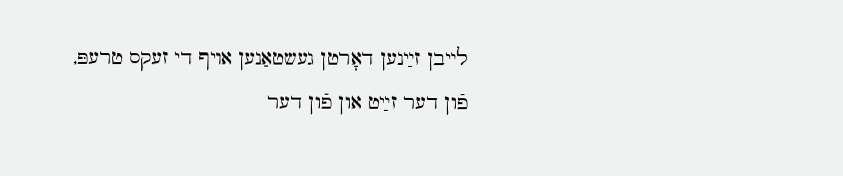לײבן זײַנען דאָרטן געשטאַנען אױף די זעקס טרעפּ, פֿון דער זײַט און פֿון דער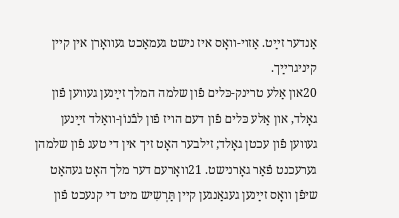אַנדער זײַט. אַזױ-װאָס איז נישט געמאַכט געװאָרן אין קײן קיניגרײַך.
20און אַלע טרינק-כּלים פֿון שלמה המלך זײַנען געװען פֿון גאָלד, און אַלע כּלים פֿון דעם הױז פֿון לבֿנוֹן-װאַלד זײַנען געװען פֿון עכטן גאָלד; זילבער האָט זיך אין די טעג פֿון שלמהן גערעכנט פֿאַר גאָרנישט. 21װאָרעם דער מלך האָט געהאַט שיפֿן װאָס זײַנען געגאַנגען קײן תַּרְשִיש מיט די קנעכט פֿון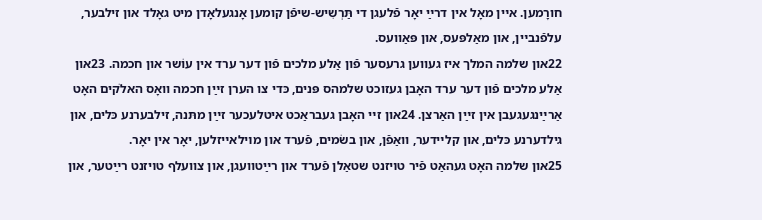חורָמען. אײן מאָל אין דרײַ יאָר פֿלעגן די תַּרְשִיש-שיפֿן קומען אָנגעלאָדן מיט גאָלד און זילבער, עלפֿנבײן, און מאַלפּעס, און פּאַװעס.
22און שלמה המלך איז געװען גרעסער פֿון אַלע מלכים פֿון דער ערד אין עוֹשר און חכמה. 23און אַלע מלכים פֿון דער ערד האָבן געזוכט שלמהס פּנים, כּדי צו הערן זײַן חכמה װאָס האלֹקים האָט אַרײַנגעגעבן אין זײַן האַרצן. 24און זײ האָבן געבראַכט איטלעכער זײַן מתּנה, זילבערנע כּלים, און גילדערנע כּלים, און קלײדער, װאַפֿן, און בשׂמים, פֿערד און מױלאײזלען, יאָר אין יאָר.
25און שלמה האָט געהאַט פֿיר טױזנט שטאַלן פֿערד און רײַטװעגן, און צװעלף טױזנט רײַטער, און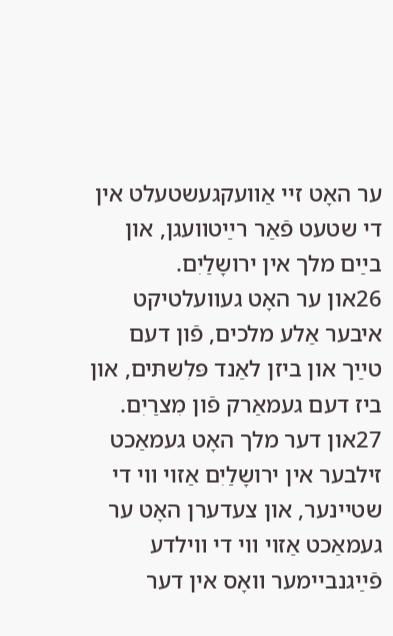ער האָט זײ אַװעקגעשטעלט אין די שטעט פֿאַר רײַטװעגן, און בײַם מלך אין ירושָלַיִם.
26און ער האָט געװעלטיקט איבער אַלע מלכים, פֿון דעם טײַך און ביזן לאַנד פּלִשתּים, און ביז דעם געמאַרק פֿון מִצרַיִם. 27און דער מלך האָט געמאַכט זילבער אין ירושָלַיִם אַזױ װי די שטײנער, און צעדערן האָט ער געמאַכט אַזױ װי די װילדע פֿײַגנבײמער װאָס אין דער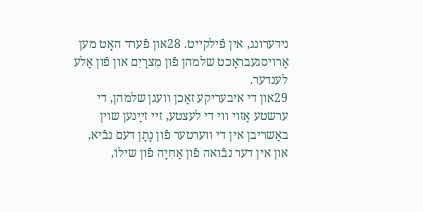נידערונג, אין פֿילקײט. 28און פֿערד האָט מען אַרױסגעבראַכט שלמהן פֿון מִצרַיִם און פֿון אַלע לענדער.
29און די איבעריקע זאַכן װעגן שלמהן, די ערשטע אַזױ װי די לעצטע, זײ זײַנען שױן באַשריבן אין די װערטער פֿון נָתָן דעם נבֿיא, און אין דער נבֿואה פֿון אַחִיָה פֿון שילוֹ,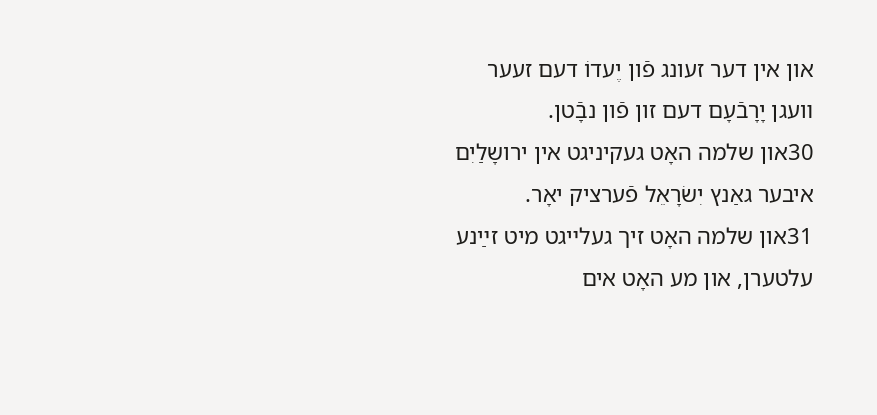און אין דער זעונג פֿון יֶעדוֹ דעם זעער װעגן יָרָבֿעָם דעם זון פֿון נבָֿטן.
30און שלמה האָט געקיניגט אין ירושָלַיִם איבער גאַנץ יִשׂרָאֵל פֿערציק יאָר.
31און שלמה האָט זיך געלײגט מיט זײַנע עלטערן, און מע האָט אים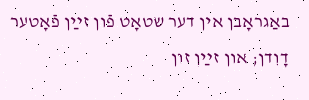באַגראָבן אין דער שטאָט פֿון זײַן פֿאָטער דָוִדן; און זײַן זון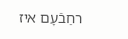רחַבֿעָם איז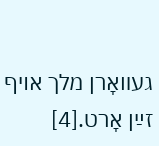געװאָרן מלך אױף זײַן אָרט.[4]